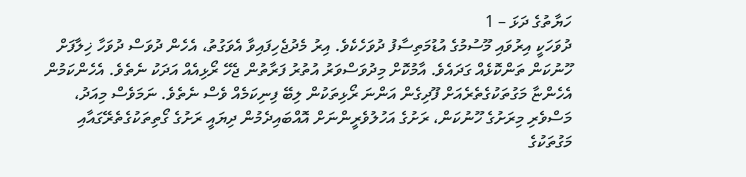ހަޔާތުގެ ދަޅަ – 1
ދުވަހަކީ އިރުވައި މޫސުމުގެ އުޑުމަތިސާފު ދުވަހެކެވެ. އިރު މެދުޖެހިފައިވާ އެވަގުތު، އެހެން ދުވަސް ދުވަހާ ޚިލާފަށް ހޫނުކަން ތަންކޮޅެއް ގަދައެވެ. އާމުކޮށް މިދުވަސްވަރު އުތުރު ފަރާތުން ޖެހޭ ރޯޅިއެއް އަދަކު ނެތެވެ. އެހެންކަމުން އެހެންޏާ މަގުތަކުގެތެރެއަށް ފޫދިގެން އަންނަ ރޯޅިތަކުން ލިބޭ ފިނިކަމެއް ވެސް ނެތެވެ. ނަމަވެސް މިއަދު، މަސްވެރި މިރަށުގެ ހޫނުކަން، ރަށުގެ އަހުލުވެރީންނަށް އޮއްބައިދެމުން ދިޔައީ ރަށުގެ ގޯތިތަކުގެތެރޭގައާއި މަގުތަކުގެ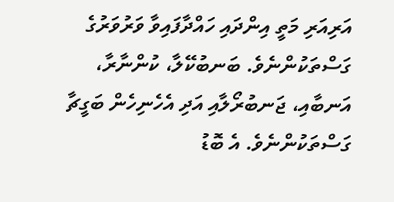އަރިއަރި މަތީ އިންދައި ހައްދާފައިވާ ވަރުވަރުގެ ގަސްތަކުންނެވެ. ބަނބުކޭލާ، ކުންނާރާ، އަނބާއި، ޖަނބުރޯލާއި އަދި އެހެނިހެން ބަގީޗާ ގަސްތަކުންނެވެ. އެ ބޮޑު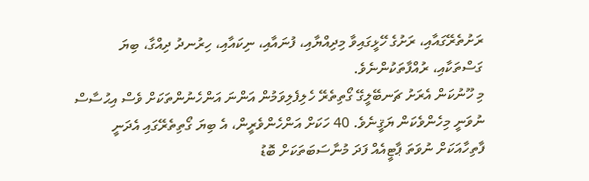ރަށުތެރޭގައާއި، ރަށުގެ ހޭޅީގައިވާ މިދިއްޔާއި، ފުނައާއި، ނިކައާއި، ހިރުނދު ދިއްގާ، ބިޔަ ގަސްތަކާއި، ރުއްފާތަކުންނެވެ.
މި ހޫނުކަން އެރަށު ޗަނބޭލީގޭ ގޯތިތެރޭ ހެލިފެލިވަމުން އަންނަ އަންހެނުންތަކަށް ވެސް އިޙުސާސް ނުވަނީ މިހެންވެކަން ޔަޤީނެވެ. 40 ހަކަށް އަންހެންވެރީން، އެ ބިޔަ ގޯތިތެރޭގައި އެދަނީ ފާތިހާއަކަށް ނުވަތަ ޕާޓީއެއް ފަދަ މުނާސަބަތަކަށް ބޮޑު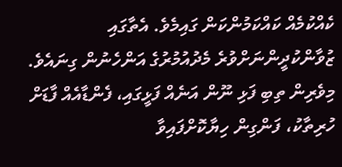ކެއްކުމެއް ކައްކަމުންކަން ގައިމެވެ. އެތާގައި ޒުވާންކުދީންނަށްވުރެ މެދުއުމުރުގެ އަންހެނުން ގިނައެވެ. މިވެރިން ތިބި ފަޅި ނޫން އަނެއް ފަޅީގައި، ފެންޑާއެއް ފާޑަށް ހުރިތާކު، ފަންގިން ހިޔާކޮށްފައިވާ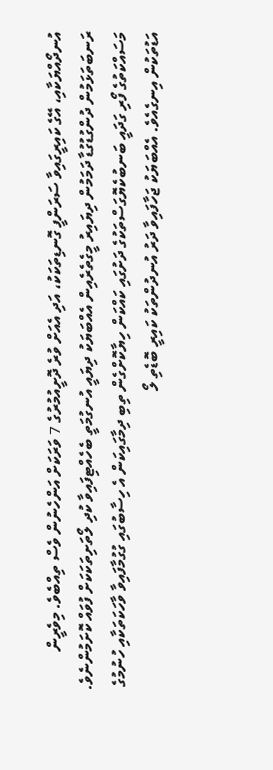އުނދޯއްޔަކާއި، އޭގެ ކައިރީގައިވާ ސަރަންފީ ގޮނޑިތަކަކު، އަދި އެއަށް ވުރެ ދޮށީއުމުރުގެ 7 ވަރަކަށް އަންހެނުން ވެސް ތިއްބެވެ. މިވެރީން ރަނބަތަޅަމުން ދުންގުޑުގުޑާ ދަމަމުން ދިޔައިރު މީގެތެރެއިން އެއްބަޔަކު ދިޔައީ އުނގުމަތީ ބެހެއްޓިފައިވާ ކުދި ލޯތަށިތަކަކަށް ފުވައް ކޮށަމުންނެވެ.
މަސައްކަތުގެ ފޯރި ގަދައީ ބަނބުކެޔޮގަސްތަކުގެ ދަށުގައި ކައްކަން ހިޔާކޮށްގެން ތިބި ދިމާގައިކަން އެ ހިސާބުގައި ގުގުމާފައިވާ ވާހަކަތަކާއި ހުނުމުގެ އަޑުތަކުން އިނގެއެވެ. އެއްބަޔަކު ޖަހާފައިވާ ދަރު އުނދުންތަކު ކައިރީ ބޮޑެތި ލޯ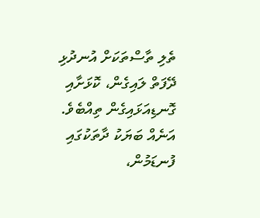ތެލި ތާސްތަކަށް އުނދުޅި ދޭފަތް ލައިގެން، ކޮޅަށާއި ގޮނޑިއަޅައިގެން ތިއްބެވެ. އަނެއް ބަޔަކު ދާތަކުގައި ފުނޑަމުން،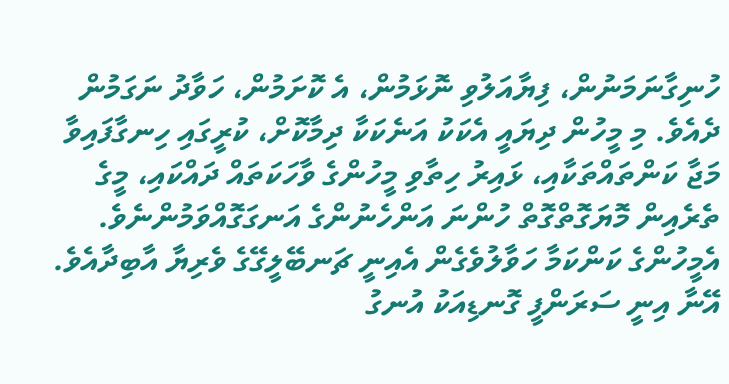ހުނިގާނަމަނުން، ފިޔާއަލުވި ނޮޅަމުން، އެ ކޮށަމުން، ހަވާދު ނަގަމުން ދެއެވެ. މި މީހުން ދިޔައީ އެކަކު އަނެކަކާ ދިމާކޮށް، ކުރީގައި ހިނގާފައިވާ މަޖާ ކަންތައްތަކާއި، ޅައިރު ހިތާވި މީހުންގެ ވާހަކަތައް ދައްކައި، މީގެ ތެރެއިން މޮޔަގޮތްގޮތް ހުންނަ އަންހެނުންގެ އަނގަގޮއްވަމުންނެވެ.
އެމީހުންގެ ކަންކަމާ ހަވާލުވެގެން އެއިނީ ޗަނބޭލީގޭގެ ވެރިޔާ އާބިދާއެވެ. އޭނާ އިނީ ސަރަންފީ ގޮނޑިއަކު އުނގު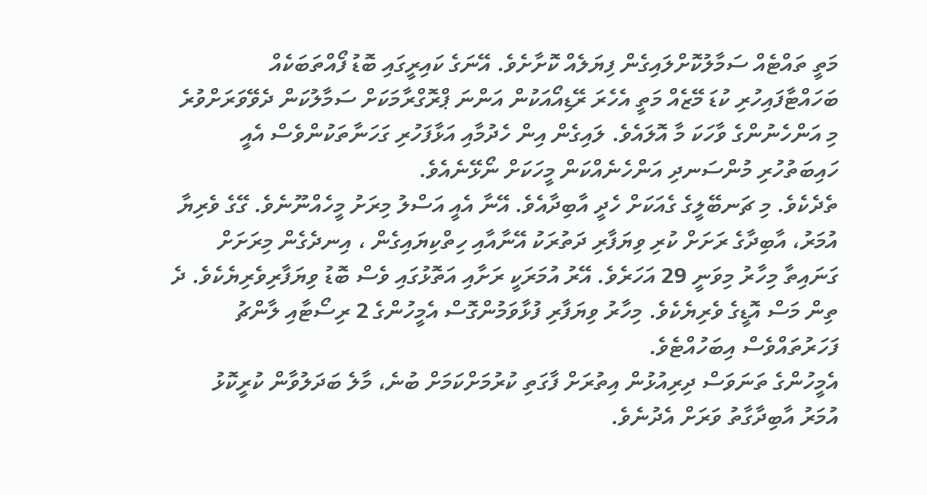މަތީ ތައްޓެއް ސަމާލުކޮށްލައިގެން ފިޔަލެއް ކޮށާށެވެ. އޭނަގެ ކައިރީގައި ބޮޑު ފޯއްތަބަކެއް ބަހައްޓާފައިހުރި ކުޑަ މޭޒެއް މަތީ އެހެރަ ރޭޑިއޯއަކުން އަންނަ ޕްރޮގްރާމަކަށް ސަމާލުކަން ދެވޭވަރަށްވުރެ މި އަންހެނުންގެ ވާހަކަ މާ އޮލައެވެ. ލައިގެން އިން ހެދުމާއި އަޅާފަހުރި ގަހަނާތަކުންވެސް އެއީ ހައިބަތުހުރި މުންސަނދި އަންހެނެއްކަން މީހަކަށް ނޯޅޭނެއެވެ.
ތެދެކެވެ. މި ޗަނބޭލީގެ ގެއަކަށް ހެދީ އާބިދާއެވެ. އޭނާ އެއީ އަސްލު މިރަށު މީހެއްނޫނެވެ. ގޭގެ ވެރިޔާ އުމަރު، އާބިދާގެ ރަށަށް ކުރި ވިޔަފާރި ދަތުރަކު އޭނާއާއި ހިތްކިޔައިގެން ، އިނދެގެން މިރަށަށް ގަނައިތާ މިހާރު މިވަނީ 29 އަހަރެވެ. އޭރު އުމަރަކީ ރަށާއި އަތޮޅުގައި ވެސް ބޮޑު ވިޔަފާރިވެރިޔެކެވެ. ދެ ތިން މަސް އޮޑީގެ ވެރިޔެކެވެ. މިހާރު ވިޔަފާރި ފުޅާވަމުންގޮސް އެމީހުންގެ 2 ރިސޯޓާއި ލާންޗު ފަހަރުތައްވެސް އިބަހުއްޓެވެ.
އެމީހުންގެ ތަނަވަސް ދިރިއުޅުން އިތުރަށް ފާގަތި ކުރުމަށްކަމަށް ބުނެ، މާލެ ބަދަލުވާން ކުރީކޮޅު އުމަރު އާބިދާގާތު ވަރަށް އެދުނެވެ.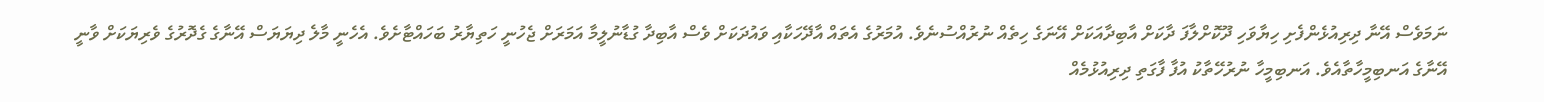ނަމަވެސް އޭނާ ދިރިއުޅެންފެށި ހިޔާވަހި ދޫކޮށްލާފަ ދާކަށް އާބިދާއަކަށް އޭނަގެ ހިތެއް ނުރުއްސުނެވެ. އުމަރުގެ އެތައް އާދޭހަކާއި ވައުދަކަށް ވެސް އާބިދާ ގުޑާނުލީމާ އަމަރަށް ޖެހުނީ ހަތިޔާރު ބަހައްޓާށެވެ. އެހެނީ މާލެ ދިޔަޔަސް އޭނާގެ ގެދޮރުގެ ވެރިޔަކަށް ވާނީ އޭނާގެ އަނބިމީހާތާއެވެ. އަނބިމީހާ ނުރުހޭތާކު އުފާ ފާގަތި ދިރިއުޅުމެއް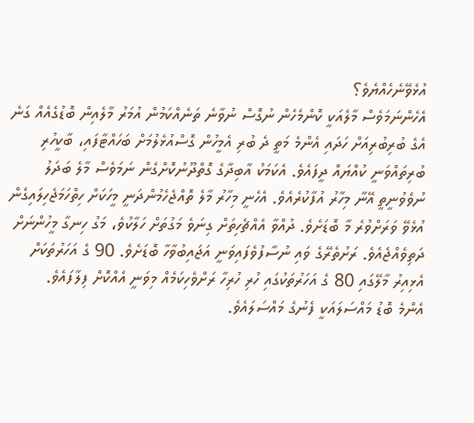އުޅެވޭނެހެއްޔެވެ؟
އެހެންނަމަވެސް މާލެއަކީ ކޮންމެހެން ނުގޮސް ނުވާނެ ތަނެއްކަމުން އުމަރު މާލެއިން ބޮޑުގެއެއް ގަނެ އެގެ ބުރިބުރިއަށް ހަދައި އެންމެ މަތީ ދެ ބުރި އެމީހުން ގޮސްއުޅެލުމަށް ބަހައްޓާފައި، ބާކީހުރި ބުރިތައްވަނީ ކުއްޔައް ދީފައެވެ. އެކަމަކު އާބިދާގެ ގޮތްދޫނުކޮށްގެން ނަމަވެސް މާލެ ބަދަލު ނުވެވުނީތީ އޭނާ މިހާރު އުފާކުރެއެވެ. އެހެނީ މިހާރު މާލެ ތޮއްޖެހެމުންދަނީ މީހަކަށް ހިތްހަމަޖެހިލައިގެން އުޅެވޭ ވަރަށްވުރެ މާ ބޮޑަށެވެ. ދުއްވާ އެއްޗެހިތަށް ގިނަވެ މަގުތަށް ހަލާކުވެ، މަގު ހިނގާ މީހުންނަށް ދަތިވެއްޖެއެވެ. ރަށުތެރޭގެ ވައި ނުސާފުވެފައިވަނީ އަޖައިބުވާހާ ބޮޑަށެވެ. 90 ގެ އަހަރުތަކަށް އެޅިއިރު މާލޭގައި 80 ގެ އަހަރުތަކުގައި ހުރި ހުރިހާ ރަށްވެހިކަމެއް މިވަނީ އެއްކޮށް ފިލާފައެވެ.
އެންމެ ބޮޑު މައްސަލައަކީ ފެނުގެ މައްސަލައެވެ.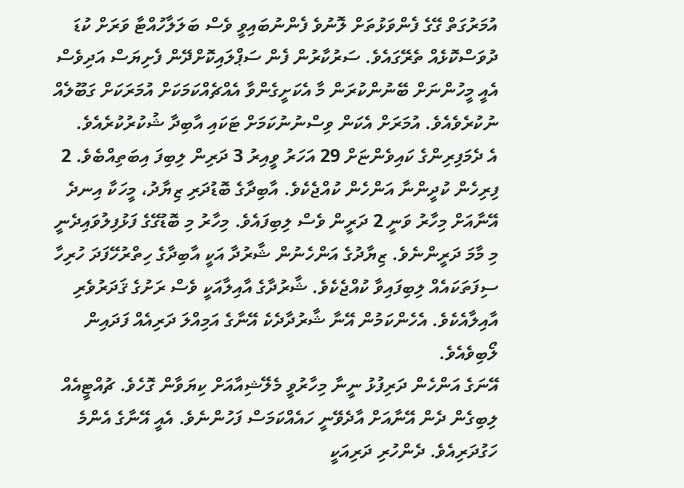އުމަރުގަތް ގޭގެ ފެންވަޅުތަށް ލޮނުވެ ފެންނުބައިވީ ވެސް ބަލަލާހުއްޓާ ވަރަށް ކުޑަ ދުވަސްކޮޅެއް ތެރޭގައެވެ. ސަރުކާރުން ފެން ސަޕްލައިކޮށްދޭން ފެށިޔަސް އަދިވެސް އެއީ މީހުންނަށް ބޭނުންކުރަން މާ އެކަށީގެންވާ އެއްޗެއްކަމަކަށް އުމަރަކަށް ގަބޫލެއް ނުކުރެވެއެވެ. އުމަރަށް އެކަން ވިސްނުނުކަމަށް ޓަކައި އާބިދާ ޝުކުރުކުރެއެވެ.
އެ ދެމަފިރިންގެ ކައިވެންޏަށް 29 އަހަރު ވީއިރު 3 ދަރިން ލިބިފަ އިބަތިއްބެވެ. 2 ފިރިހެން ކުދީންނާ އަންހެން ކުއްޖެކެވެ. އާބިދާގެ ބޮޑުދަރި ޒިޔާދު، މީހަކާ އިނދެ އޭނާއަށް މިހާރު ވަނީ 2 ދަރީން ވެސް ލިބިފައެވެ. މިހާރު މި ބޮޑުގޭގެ ފަޅުފިލުވައިދެނީ މި މާމަ ދަރީންނެވެ. ޒިޔާދުގެ އަންހެނުން ޝާރުދާ އަކީ އާބިދާގެ ހިތްރުހޭފަދަ ހުރިހާ ސިފަތަކައެއް ލިބިފައިވާ ކުއްޖެކެވެ. ޝާރުދާގެ އާއިލާއަކީ ވެސް ރަށުގެ ޤަދަރުވެރި އާއިލާއެކެވެ. އެހެންކަމުން އޭނާ ޝާރުދާދެކެ އޭނާގެ އަމިއްލަ ދަރިއެއް ފަދައިން ލޯބިވެއެވެ.
އޭނަގެ އަންހެން ދަރިފުޅު ނީނާ މިހާރުވީ މެލޭޝިއާއަށް ކިޔަވާން ގޮހެވެ. ޗުއްޓީއެއް ލިބިގެން ދެން އޭނާއަށް އާދެވޭނީ ހައެއްކަމަސް ފަހުންނެވެ. އެއީ އޭނާގެ އެންމެ ހަގުދަރިއެވެ. ދެންހުރި ދަރިއަކީ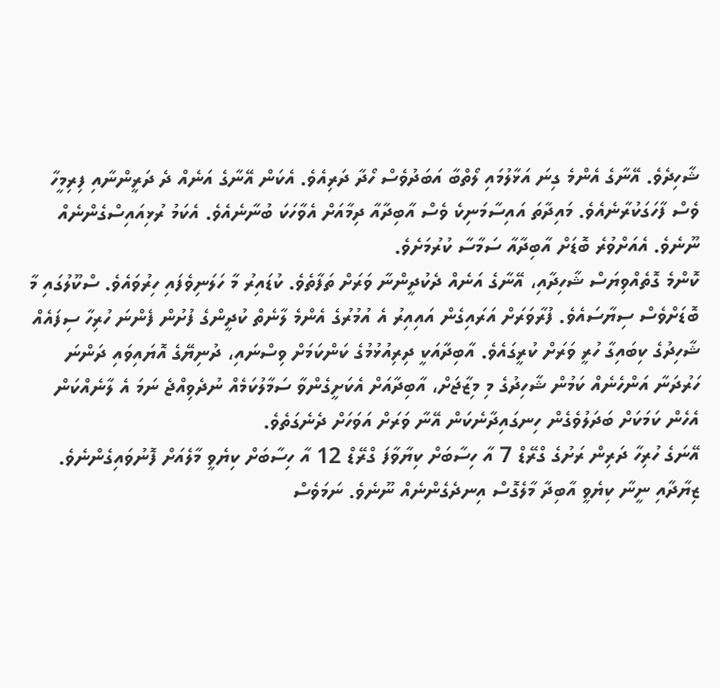ޝާހިދެވެ. އޭނާގެ އެންމެ ގިނަ އަޅާލުމައި ލޯތްބާ އަބަދުވެސް ހޯދާ ދަރިއެވެ. އެކަން އޭނާގެ އަނެއް ދެ ދަރީންނާއި ފިރިމީހާ ވެސް ފާހަގަކުރާނެއެވެ. މައިދާތަ އައިސާމަނިކެ ވެސް އާބިދާއާ ދިމާއަށް އެވާހަކަ ބުނާނެއެވެ. އެކަމު ރުޅިއައިސްގެންނެއް ނޫނެވެ. އެއަށްވުރެ ބޮޑަށް އާބިދާއާ ސަމާސާ ކުރުމަށެވެ.
ކޮންމެ ގޮތެއްވިޔަސް ޝާހިދާއި، އޭނާގެ އަނެއް ދެކުދީންނާ ވަރަށް ތަފާތެވެ. ކުޑައިރު މާ ހަލަނިވެފައި ހިރުވައެވެ. ސްކޫލުގައި މާ ބޮޑަށްވެސް ސިޔާސައެވެ. ފުރާވަރަށް އަރައިގެން އައިއިރު އެ އުމުރުގެ އެންމެ ލާނެތް ކުދީންގެ ފުށުން ފެންނަ ހުރިހާ ސިފައެއް ޝާހިދުގެ ކިބައިގާ ހުރީ ވަރަށް ކުރީގައެވެ. އާބިދާއަކީ ދިރިއުޅުމުގެ ކަންކަމަށް ވިސްނައި، ދުނިޔޭގެ އޮޔައިވައި ދަންނަ ހަރުދަނާ އަންހެނެއް ކަމުން ޝާހިދުގެ މި މިޒާޖަށް، އާބިދާއަށް އެކަށީގެންވާ ސަމާލުކަމެއް ނުދެވިއްޖެ ނަމަ އެ ލާނެއްކަން އެހެން ކަމަކަށް ބަދަލުވެގެން ހިނގައިދާނެކަން އޭނާ ވަރަށް އަވަހަށް ދެނެގަތެވެ.
އޭނަގެ ހުރިހާ ދަރިން ރަށުގެ ގްރޭޑް 7 އާ ހިސާބަށް ކިޔާވާފަ ގްރޭޑް 12 އާ ހިސާބަށް ކިޔެވީ މާލެއަށް ފޮނުވައިގެންނެވެ. ޒިޔާދާއި ނީނާ ކިޔެވީ އާބިދާ މާލެގޮސް އިނދެގެންނެއް ނޫނެވެ. ނަމަވެސް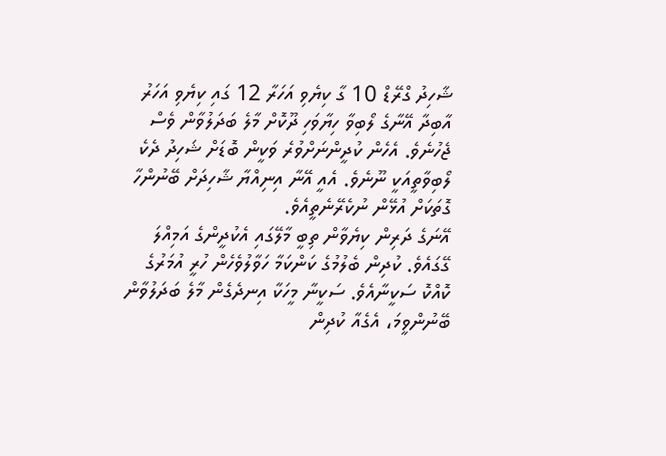ޝާހިދު ގްރޭޑް 10 ގާ ކިޔެވި އަހަރާ 12 ގައި ކިޔެވި އަހަރު އާބިދާ އޭނާގެ ލޯބިވާ ހިޔާވަހި ދޫކޮށް މާލެ ބަދަލުވާން ވެސް ޖެހުނެވެ. އެހެން ކުދީންނަށްވުރެ ވަކީން ބޮޑަށް ޝަހިދު ދެކެ ލޯބިވާތީއަކީ ނޫނެވެ. އެއީ އޭނާ އިނިއްޔާ ޝާހިދަށް ބޭނުންހާ ގޮތަކަށް އުޅޭން ނުކެރޭނެތީއެވެ.
އޭނަގެ ދަރިން ކިޔެވާން ތިބީ މާލޭގައި އެކުދީންގެ އަމިއްލަ ގޭގައެވެ. ކުދިން ބެލުމުގެ ކަންކަމާ ހަވާލުވެހެން ހުރީ އުމަރުގެ ކޮއްކޮ ސަކީނާއެވެ. ސަކީނާ މީހަކާ އިނދެގެން މާލެ ބަދަލުވާން ބޭނުންވީމަ، އެގެއާ ކުދިން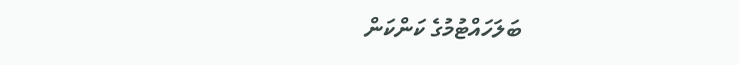ބަލަހައްޓުމުގެ ކަންކަން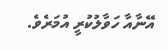އޭނާއާ ހަވާލުކުރީ އުމަރެވެ.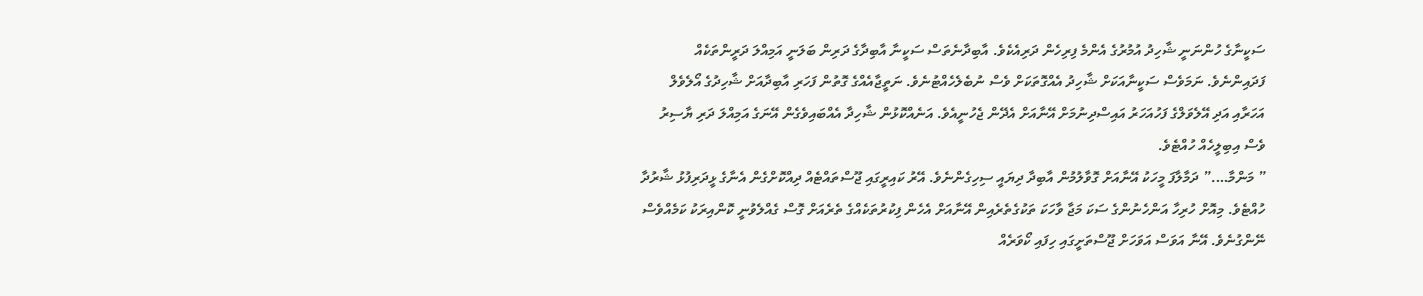ސަކީނާގެ ހުންނަނީ ޝާހިދު އުމުރުގެ އެންމެ ފިރިހެން ދަރިއެކެވެ. އާބިދާނެތަސް ސަކީނާ އާބިދާގެ ދަރިން ބަލަނީ އަމިއްލަ ދަރީންތަކެއް ފަދައިންނެވެ. ނަމަވެސް ސަކީނާއަކަށް ޝާހިދު އެއްގޮތަކަށް ވެސް ނުބެލެހެއްޓުނެވެ. ނަތީޖާއެއްގެ ގޮތުން ފަހަރި އާބިދާއަށް ޝާހިދުގެ އޯލެވެލް އަހަރާއި އަދި އޭލެވަލްގެ ފަހުއަހަރު އައިސްދިނުމަށް އޭނާއަށް އެދޭން ޖެހުނީއެވެ. އަނެއްކޮޅުން ޝާހިދާ އެއްބައިވެގެން އޭނަގެ އަމިއްލަ ދަރި ޔާސިރު ވެސް އިބިލީހެއް ހުއްޓެވެ.
” މަންމާ….” ދަމާލާފަ މީހަކު އޭނާއަށް ގޮވާލުމުން އާބިދާ ދިޔައީ ސިހިގެންނެވެ. އޭރު ކައިރީގައި ޖޫސްތައްޓެއް ދިއްކޮށްގެން އެނާގެ ޅީދަރިފުޅު ޝާރުދާ ހުއްޓެވެ. މިއޮށް ހުރިހާ އަންހެނުންގެ ސަކަ މަޖާ ވާހަކަ ތަކުގެތެރެއިން އޭނާއަށް އެހެން ފިކުރުތަކެއްގެ ތެރެއަށް ގޮސް ގެއްލެވުނީ ކޮންއިރަކު ކަމެއްވެސް ނޭންގުނެވެ. އޭނާ އަވަސް އަވަހަށް ޖޫސްތަށީގައި ހިފައި ކޯވަރެއް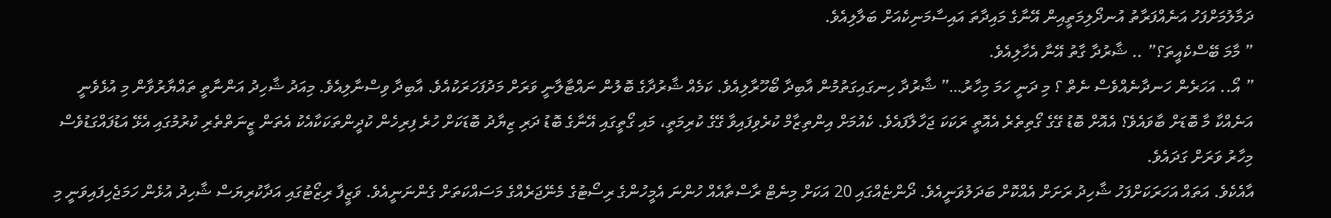ދަމާލުމަށްފަހު އަނެއްފަރާތު އުނދޯލިމަތީއިން އޭނާގެ މައިދާތަ އައިސާމަނިކެއަށް ބަލާލިއެވެ.
” މާމަ ބޭސްކެއީތަ؟” .. ޝާރުދާ ގާތު އޭނާ އެހާލިއެވެ.
” އޯ.. އަހަރެން ހަނދާނެއްވެސް ނެތް ؟ މި ދަނީ ހަމަ މިހާރު…” ޝާރުދާ ހިނގައިގަތުމުން އާބިދާ ބޯހޫރާލިއެވެ. ކަމެއް ޝާރުދާގެ ބޮލުން ނައްޓާލާނީ ވަރަށް މަދުފަހަރަކުއެވެ. އާބިދާ ވިސްނާލިއެވެ. މިއަދު ޝާހިދު އަންނާތީ ތައްޔާރުވާން މި އުޅެވެނީ އަނެއްކާ މާ ބޮޑަށް ބާވައެވެ؟ އެއޮށް ބޮޑު ގޭގެ ގޯތިތެރެ އެއޮތީ ރަކަކަ ޖަހާލާފައެވެ. ކެއުމަށް އިންތިޒާމް ކުރެވިފައިވާ ގޭގެ ކުރިމަތީ، މައި ގޯތީގައި އޭނާގެ ބޮޑު ދަރި ޒިޔާދު ބޮޑަކަށް ހުރެ ފިރިހެން ކުދީންތަކަކާއެކު އެތަން ޒީނަތްތެރި ކުރުމުގައި އެޅޭ އަޑުފައްގަޑުވެސް މިހާރު ވަރަށް ގަދައެވެ.
އާއެކެވެ. އަތައް އަހަރަކަށްފަހު ޝާހިދު ރަށަށް އެއްކޮށް ބަދަލުވަނީއެވެ. ދޯންޏެއްގައި 20 އަކަށް މިނެޓް ރާސްތާއެއް ހުންނަ އެމީހުންގެ ރިސޯޓުގެ މެނޭޖަރެއްގެ މަސައްކަތަށް ގެންނަނީއެވެ. ވަޒީފާ ރިޒޯޓުގައި އަދާކުރިޔަސް ޝާހިދު އުޅެން ހަމަޖެހިފައިވަނީ މި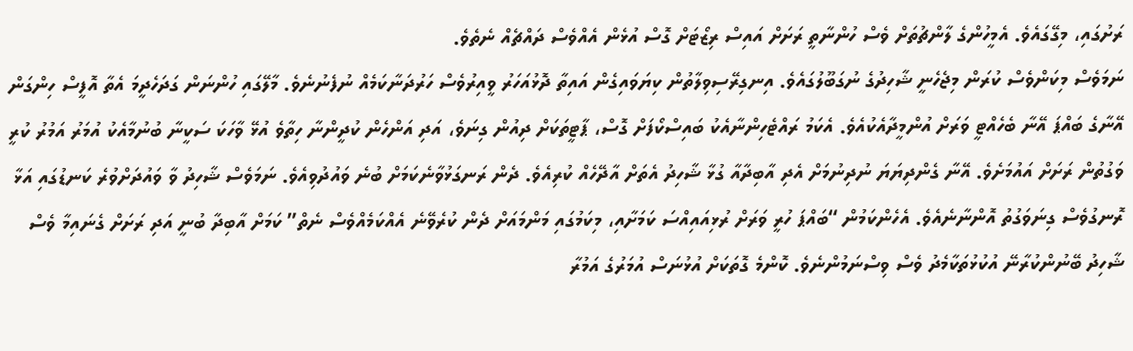ރަށުގައި، މިގޭގައެވެ. އެމީހުންގެ ލާންޗުތަށް ވެސް ހުންނާތީ ރަށަށް އައިސް ރިޒޯޓަށް ގޮސް އުޅެން އެއްވެސް ދައްޗެއް ނެތެވެ.
ނަމަވެސް މިކަންވެސް ކުރަން މިޖެހެނީ ޝާހިދުގެ ނުގަބޫލުގައެވެ. އިނގިރޭސިވިލާތުން ކިޔަވައިގެން އައިތާ ދޮޅުއަހަރު ވީއިރުވެސް ހަރުދަނާކަމެއް ނުފެނުނެވެ. މާލޭގައި ހުންނަން ގަދަހެދީމަ އެތާ އޮފީސް ހިންގަން އޭނާގެ ބައްޕަ އޭނާ ބެހެއްޓީ ވަރަށް އުންމީދާއެކުއެވެ. އެކަމު ރައްޓެހިންނާއެކު ބައިސްކޯފަށް ގޮސް، ޕާޓީތަކަށް ދިއުން ގިނަވެ، އަދި އަންހެން ކުދީންނާ ހިތާވެ އުޅޭ ވާހަކަ ސަކީނާ ބުނުމާއެކު އުމަރު އަމުރު ކުރީ ވަގުތުން ރަށަށް އައުމަށެވެ. އޭނާ ގެންދިޔަޔަ ނުދިނުމަށް އެދި އާބިދާއާ ގުޅާ ޝާހިދު އެތަށް އާދޭހެއް ކުރިއެވެ. ދެން ރަނގަޅުވާނެކަމަށް ބުނެ ވައުދުވިއެވެ. ނަމަވެސް ޝާހިދު ވާ ވައުދަށްވުރެ ކަނޑުގައި އަޅާ ރޮނގުވެސް ގިނަވަގުތު އޮންނާނެއެވެ. އެހެންކަމުން “ބައްޕަ ހުރީ ވަރަށް ރުޅިއައިއްސަ ކަމަށާއި، މިކަމުގައި މަންމައަށް ދެން ކުރެވޭނެ އެއްކަމެއްވެސް ނެތް” ކަމަށް އާބިދާ ބުނީ އަދި ރަށަށް ގެނައިމާ ވެސް ޝާހިދު ބޭނުންކުރާނޭ އުކުޅުތަކާމެދު ވެސް ވިސްނަމުންނެވެ. ކޮންމެ ގޮތަކަށް އުޅުނަސް އުމަރުގެ އަމުރާ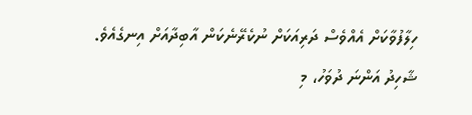ހިލާފުވާކަށް އެއްވެސް ދަރިއަކަށް ނުކެރޭނެކަން އާބިދާއަށް އިނގެއެވެ.
ޝާހިދު އަންނަ ދުވަހު، މި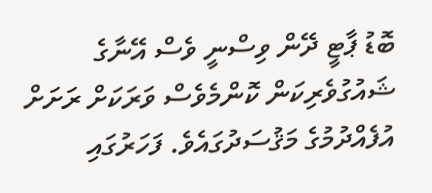ބޮޑު ޕާޓީ ދޭން ވިސްނީ ވެސް އޭނާގެ ޝައުގުވެރިކަން ކޮންމެވެސް ވަރަކަށް ރަށަށް އުފެއްދުމުގެ މަޤުސަދުގައެވެ. ފަހަރުގައި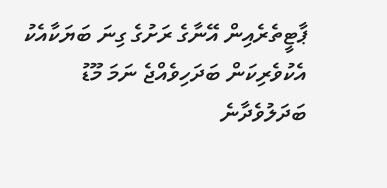ޕާޓީތެރެއިން އޭނާގެ ރަށުގެ ގިނަ ބަޔަކާއެކު އެކުވެރިކަން ބަދަހިވެއްޖެ ނަމަ މޫޑު ބަދަލުވެދާނެ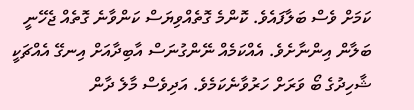ކަމަށް ވެސް ބަލާފައެވެ. ކޮންމެ ގޮތެއްވިޔަސް ކަންވާނެ ގޮތެއް ޖެހޭނީ ބަލާން އިންނާށެވެ. އެއްކަމެއް ނޭންގުނަސް އާބިދާއަށް އިނގޭ އެއްޗަކީ ޝާހިދުގެ ބޯ ވަރަށް ހަރުވާނެކަމެވެ. އަދިވެސް މާލެ ދާން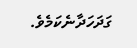ގަދަހަދާނެކަމެވެ.